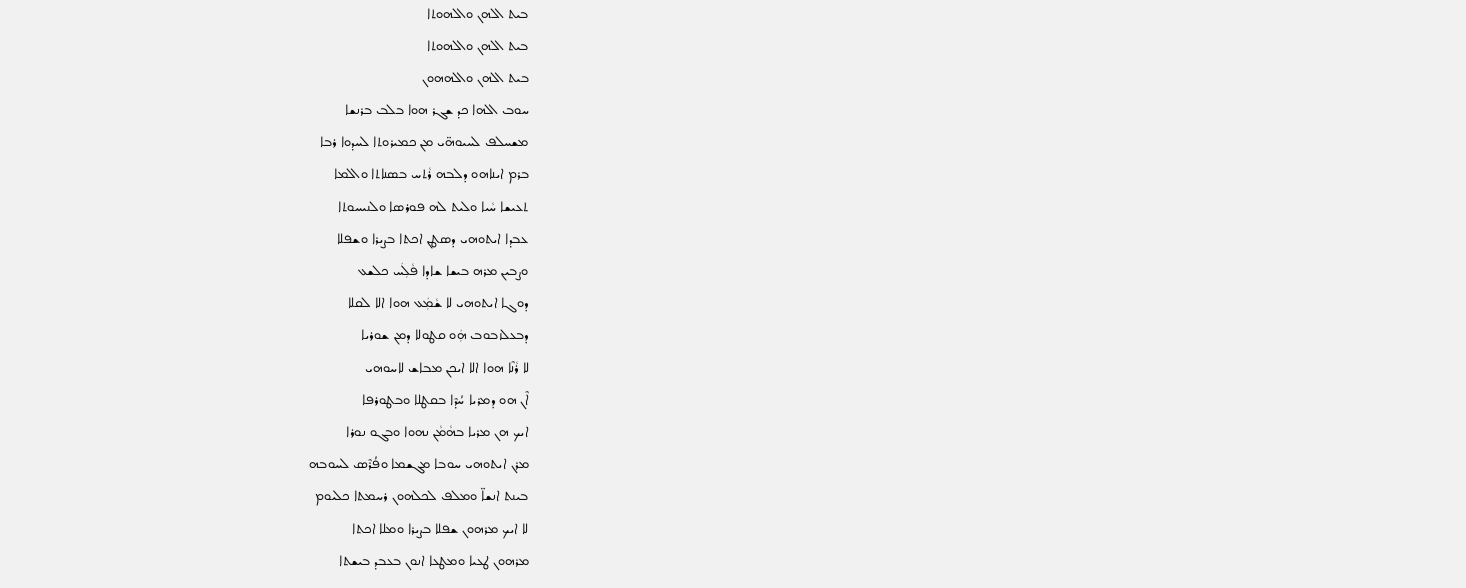ܒܝܬ ܐܠܗܢ ܘܐܠܗܘܬܐ
ܒܝܬ ܐܠܗܢ ܘܐܠܗܘܬܐ
ܒܝܬ ܐܠܗܢ ܘܐܠܗܗܘܢ
ܚܘܒ ܐܠܗܐ ܟܕ ܫܓܪ ܗܘܐ ܒܠܒ ܒܪܢܫܐ
ܡܫܚܠܦ ܠܚܝܘܗ̈ܝ ܡܢ ܟܡܝܪܘܬܐ ܠܚܕܘܐ ܪܒܐ
ܒܪܡ ܐܝܢܐܗܘ ܕܠܒܗ ܪܵܬܚ ܒܣܢܐܬܐ ܘܐܠܡܐ
ܬܥܝܫܐ ܚܵܝܐ ܘܠܝܬ ܠܗ ܦܘܪܣܐ ܘܠܢܝܚܘܬܐ
ܥܒܕܐ ܐܝܬܘܗܝ ܕܣܛܢ ܐܟܬܐ ܒܨܝܪܐ ܘܫܦܠܐ
ܘܨܒܝܢ ܡܪܗ ܒܝܫܐ ܫܐܕܐ ܦܵܠܲܚ ܟܠܫܥ
ܕܘܓܐ ܐܝܬܘܗܝ ܠܐ ܫܵܡܲܥ ܗܘܐ ܐܠܐ ܠܩܠܐ
ܕܒܥܠܙܒܘܒ ܗܲܘ ܩܛܘܠܐ ܕܡܢ ܫܘܪܝܐ
ܠܐ ܪܵܢܶܐ ܗܘܐ ܐܠܐ ܐܝܟܢ ܡܒܐܫ ܠܐܚܘܗܝ
ܐܶܢ ܗܘ ܕܡܪܝܐ ܚܳܕܶܐ ܒܩܛܠܐ ܘܒܛܘܪܦܐ
ܐܝܟ ܗܢ ܡܪܝܐ ܒܗܵܡܵܢ ܢܗܘܐ ܘܒܓܘ ܢܘܪܐ
ܡܪܢ ܐܝܬܘܗܝ ܚܘܒܐ ܡܓܫܡܐ ܘܦܳܪܶܣ ܠܚܘܒܗ
ܒܝܢܬ ܐܢܫܐ̈ ܘܡܠܦ ܠܟܠܗܘܢ ܪܚܡܬܐ ܟܠܝܘܡ
ܠܐ ܐܝܟ ܡܪܗܘܢ ܫܦܠܐ ܒܨܝܪܐ ܘܡܠܐ ܐܟܬܐ
ܡܪܗܘܢ ܛܥܝܐ ܘܡܛܥܐ ܐܢܘܢ ܒܥܒܕ ܒܝܫܬܐ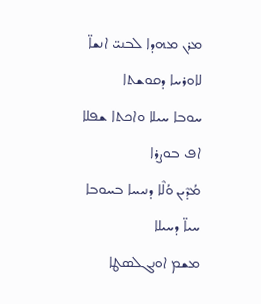ܡܪܢ ܡܗܕܐ ܠܒܢܝ̈ ܐܢܫܐ̈ ܠܐܘܪܚܐ ܕܩܘܫܬܐ
ܚܘܒܐ ܚܝܠܐ ܘܐܟܬܐ ܫܦܠܐ ܐܦ ܒܘܨܪܐ
ܡܳܕܶܝܢ ܘܳܠܶܐ ܕܢܝܚܐ ܒܚܘܒܐ ܚܝܐ̈ ܕܚܝܠܐ
ܡܫܡ ܐܘܢܓܠܣܛܐ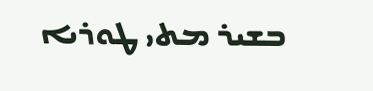ܒܫܝܪ ܡܬܝ ܛܘܪܝܐ